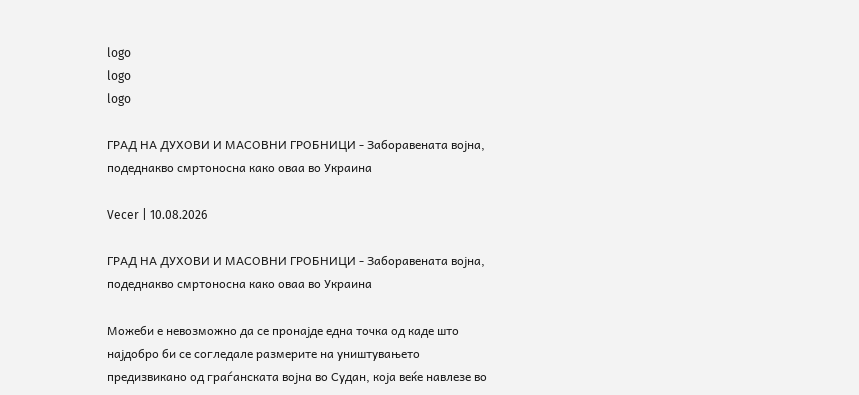logo
logo
logo

ГРАД НА ДУХОВИ И МАСОВНИ ГРОБНИЦИ - Заборавената војна, подеднакво смртоносна како оваа во Украина

Vecer | 10.08.2026

ГРАД НА ДУХОВИ И МАСОВНИ ГРОБНИЦИ - Заборавената војна, подеднакво смртоносна како оваа во Украина

Можеби е невозможно да се пронајде една точка од каде што најдобро би се согледале размерите на уништувањето предизвикано од граѓанската војна во Судан, која веќе навлезе во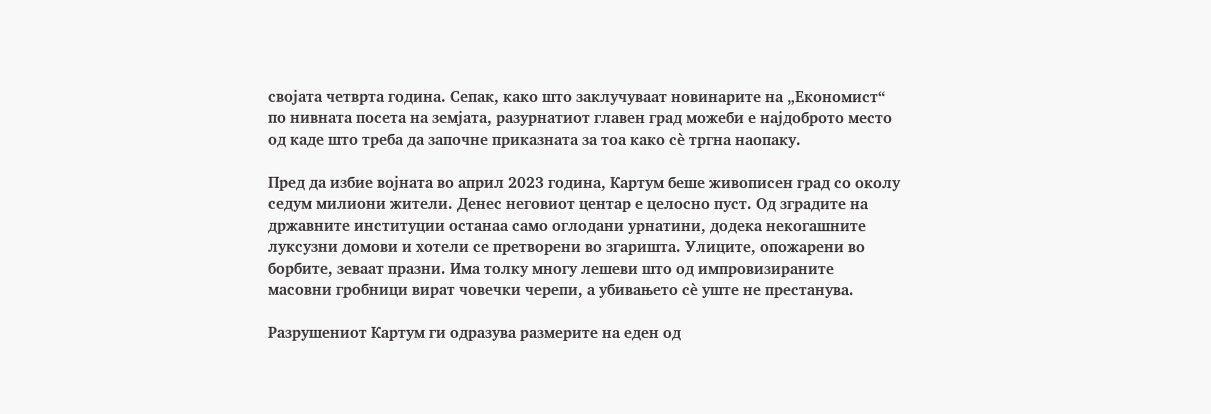својата четврта година. Сепак, како што заклучуваат новинарите на „Економист“ по нивната посета на земјата, разурнатиот главен град можеби е најдоброто место од каде што треба да започне приказната за тоа како сè тргна наопаку.

Пред да избие војната во април 2023 година, Картум беше живописен град со околу седум милиони жители. Денес неговиот центар е целосно пуст. Од зградите на државните институции останаа само оглодани урнатини, додека некогашните луксузни домови и хотели се претворени во згаришта. Улиците, опожарени во борбите, зеваат празни. Има толку многу лешеви што од импровизираните масовни гробници вират човечки черепи, а убивањето сè уште не престанува.

Разрушениот Картум ги одразува размерите на еден од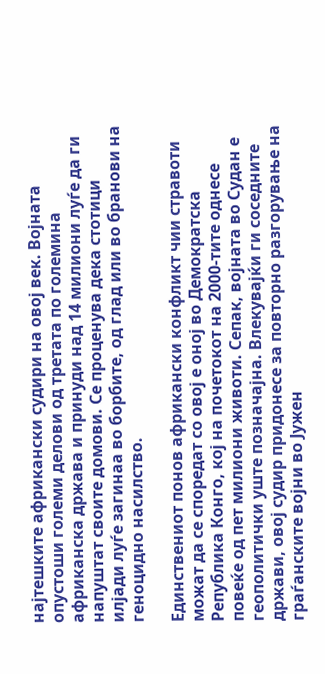најтешките африкански судири на овој век. Војната опустоши големи делови од третата по големина африканска држава и принуди над 14 милиони луѓе да ги напуштат своите домови. Се проценува дека стотици илјади луѓе загинаа во борбите, од глад или во бранови на геноцидно насилство.

Единствениот понов африкански конфликт чии стравоти можат да се споредат со овој е оној во Демократска Република Конго, кој на почетокот на 2000-тите однесе повеќе од пет милиони животи. Сепак, војната во Судан е геополитички уште позначајна. Влекувајќи ги соседните држави, овој судир придонесе за повторно разгорување на граѓанските војни во Јужен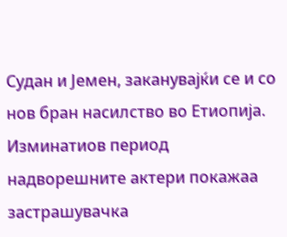Судан и Јемен, заканувајќи се и со нов бран насилство во Етиопија. Изминатиов период надворешните актери покажаа застрашувачка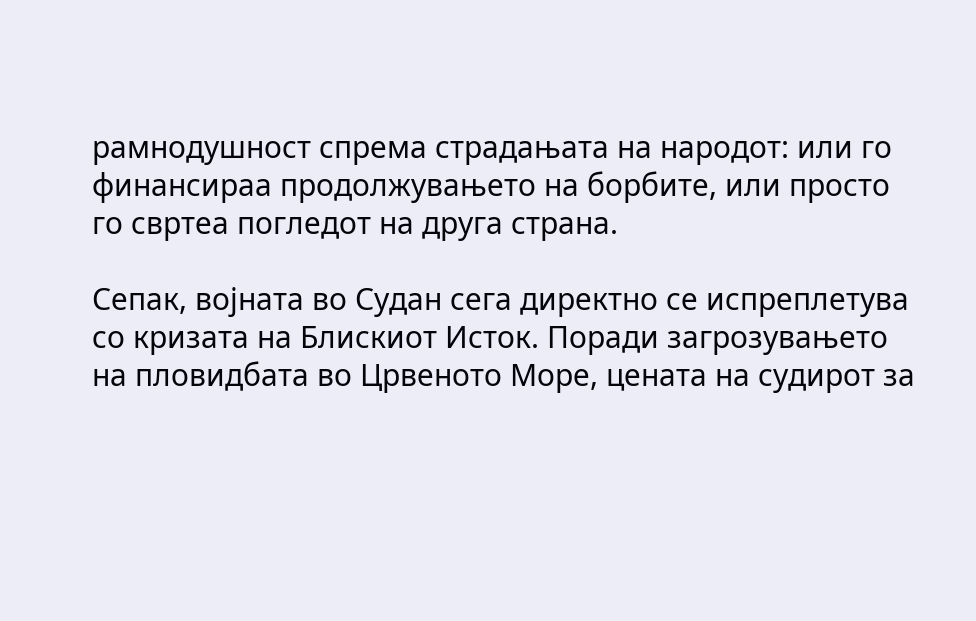рамнодушност спрема страдањата на народот: или го финансираа продолжувањето на борбите, или просто го свртеа погледот на друга страна.

Сепак, војната во Судан сега директно се испреплетува со кризата на Блискиот Исток. Поради загрозувањето на пловидбата во Црвеното Море, цената на судирот за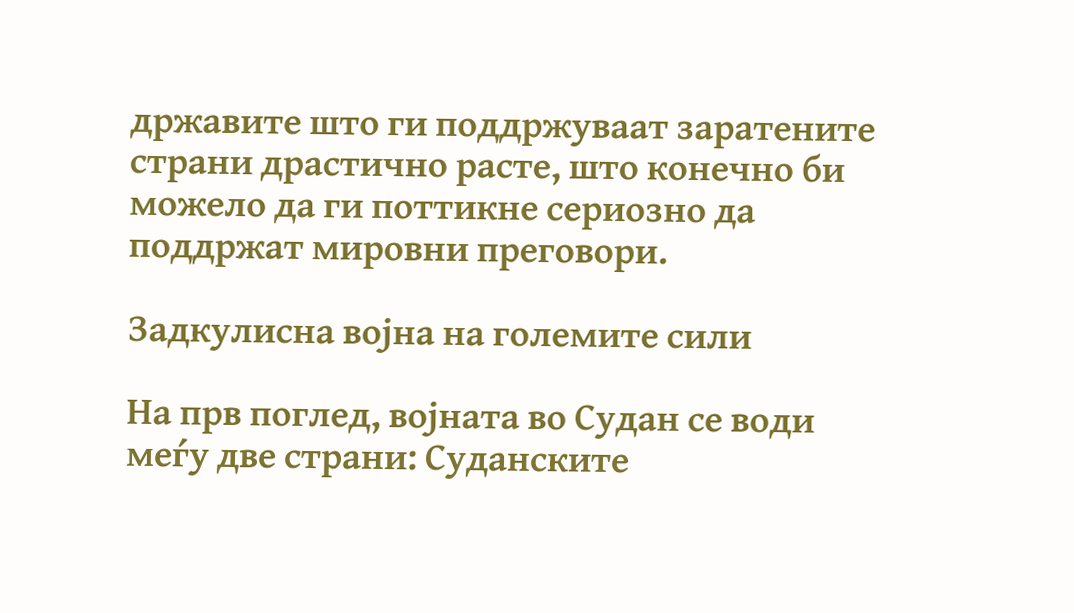државите што ги поддржуваат заратените страни драстично расте, што конечно би можело да ги поттикне сериозно да поддржат мировни преговори.

Задкулисна војна на големите сили

На прв поглед, војната во Судан се води меѓу две страни: Суданските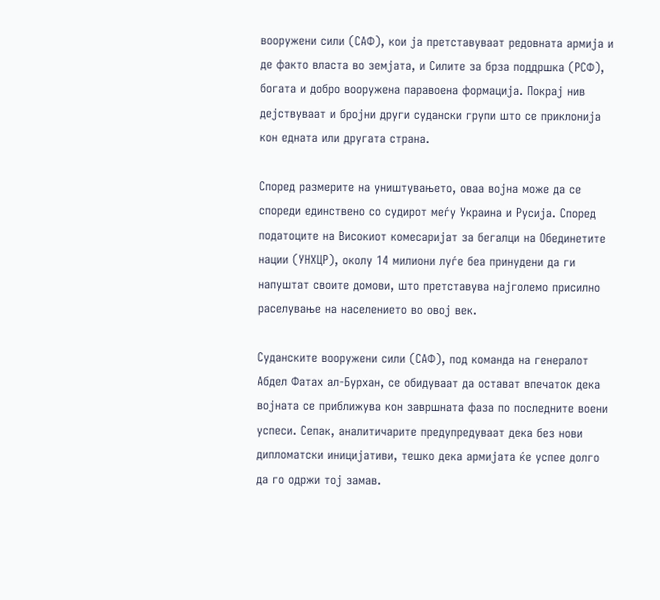вооружени сили (САФ), кои ја претставуваат редовната армија и де факто власта во земјата, и Силите за брза поддршка (РСФ), богата и добро вооружена паравоена формација. Покрај нив дејствуваат и бројни други судански групи што се приклонија кон едната или другата страна.

Според размерите на уништувањето, оваа војна може да се спореди единствено со судирот меѓу Украина и Русија. Според податоците на Високиот комесаријат за бегалци на Обединетите нации (УНХЦР), околу 14 милиони луѓе беа принудени да ги напуштат своите домови, што претставува најголемо присилно раселување на населението во овој век.

Суданските вооружени сили (САФ), под команда на генералот Абдел Фатах ал-Бурхан, се обидуваат да остават впечаток дека војната се приближува кон завршната фаза по последните воени успеси. Сепак, аналитичарите предупредуваат дека без нови дипломатски иницијативи, тешко дека армијата ќе успее долго да го одржи тој замав.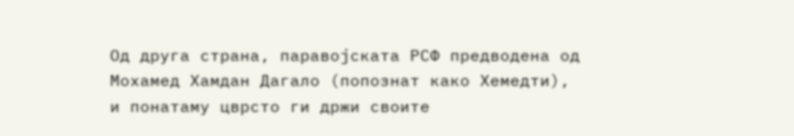Од друга страна, паравојската РСФ предводена од Мохамед Хамдан Дагало (попознат како Хемедти), и понатаму цврсто ги држи своите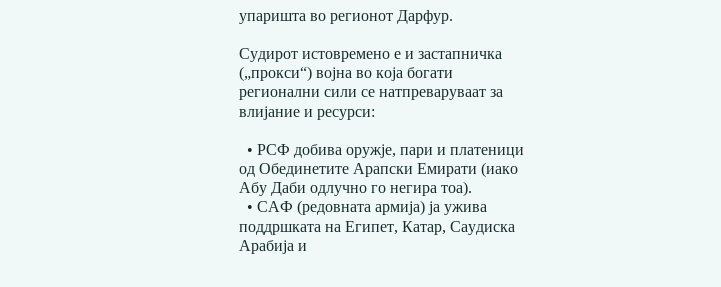упаришта во регионот Дарфур.

Судирот истовремено е и застапничка („прокси“) војна во која богати регионални сили се натпреваруваат за влијание и ресурси:

  • РСФ добива оружје, пари и платеници од Обединетите Арапски Емирати (иако Абу Даби одлучно го негира тоа).
  • САФ (редовната армија) ја ужива поддршката на Египет, Катар, Саудиска Арабија и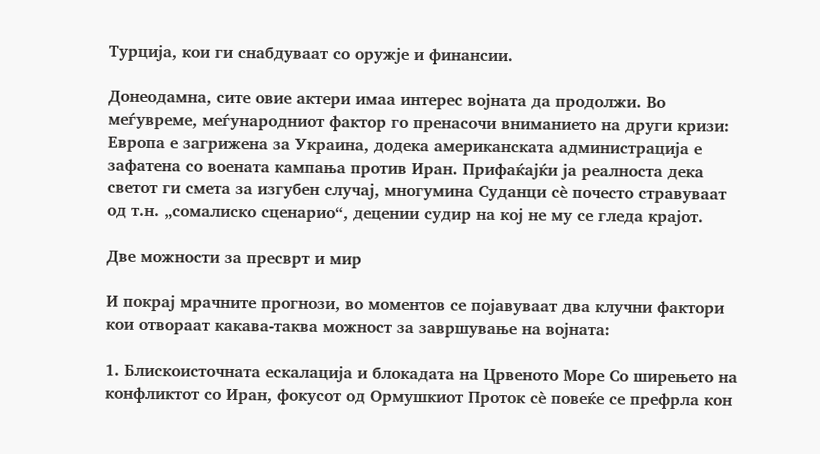Турција, кои ги снабдуваат со оружје и финансии.

Донеодамна, сите овие актери имаа интерес војната да продолжи. Во меѓувреме, меѓународниот фактор го пренасочи вниманието на други кризи: Европа е загрижена за Украина, додека американската администрација е зафатена со воената кампања против Иран. Прифаќајќи ја реалноста дека светот ги смета за изгубен случај, многумина Суданци сè почесто стравуваат од т.н. „сомалиско сценарио“, децении судир на кој не му се гледа крајот.

Две можности за пресврт и мир

И покрај мрачните прогнози, во моментов се појавуваат два клучни фактори кои отвораат какава-таква можност за завршување на војната:

1. Блискоисточната ескалација и блокадата на Црвеното Море Со ширењето на конфликтот со Иран, фокусот од Ормушкиот Проток сè повеќе се префрла кон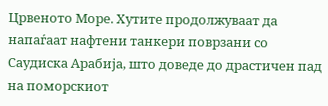Црвеното Море. Хутите продолжуваат да напаѓаат нафтени танкери поврзани со Саудиска Арабија, што доведе до драстичен пад на поморскиот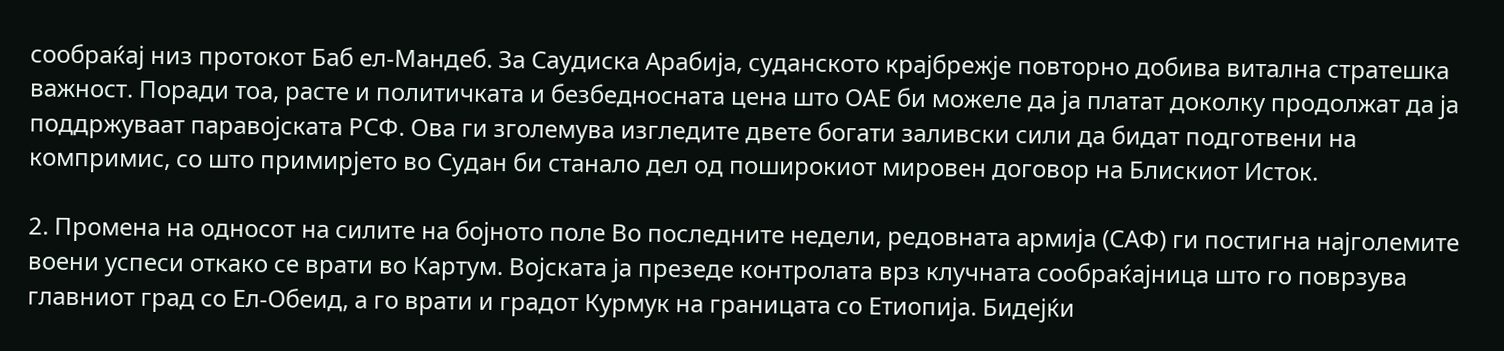сообраќај низ протокот Баб ел-Мандеб. За Саудиска Арабија, суданското крајбрежје повторно добива витална стратешка важност. Поради тоа, расте и политичката и безбедносната цена што ОАЕ би можеле да ја платат доколку продолжат да ја поддржуваат паравојската РСФ. Ова ги зголемува изгледите двете богати заливски сили да бидат подготвени на компримис, со што примирјето во Судан би станало дел од поширокиот мировен договор на Блискиот Исток.

2. Промена на односот на силите на бојното поле Во последните недели, редовната армија (САФ) ги постигна најголемите воени успеси откако се врати во Картум. Војската ја презеде контролата врз клучната сообраќајница што го поврзува главниот град со Ел-Обеид, а го врати и градот Курмук на границата со Етиопија. Бидејќи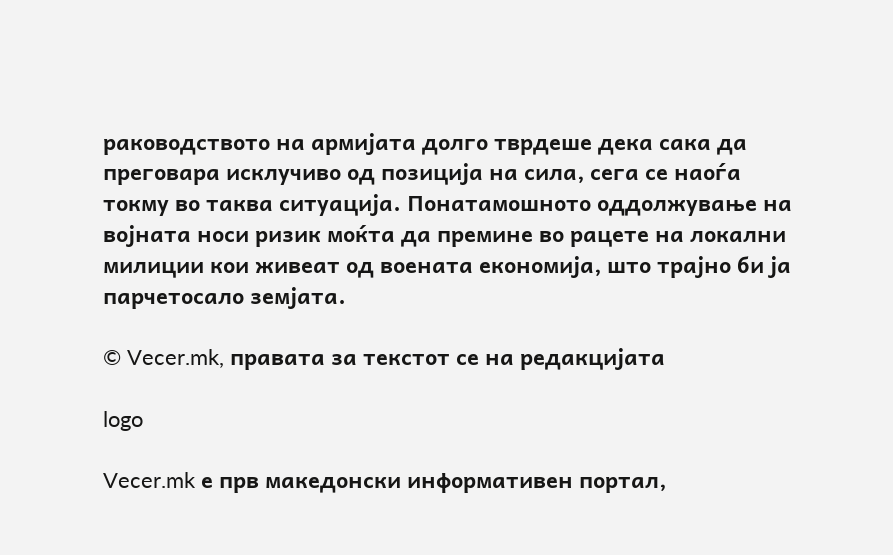раководството на армијата долго тврдеше дека сака да преговара исклучиво од позиција на сила, сега се наоѓа токму во таква ситуација. Понатамошното оддолжување на војната носи ризик моќта да премине во рацете на локални милиции кои живеат од воената економија, што трајно би ја парчетосало земјата.

© Vecer.mk, правата за текстот се на редакцијата

logo

Vecer.mk е прв македонски информативен портал,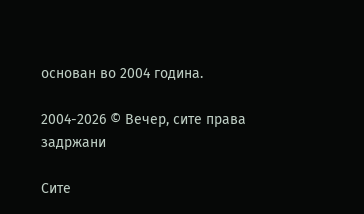основан во 2004 година.

2004-2026 © Вечер, сите права задржани

Сите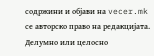содржини и објави на vecer.mk се авторско право на редакцијата. Делумно или целосно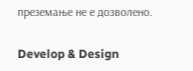преземање не е дозволено.

Develop & Design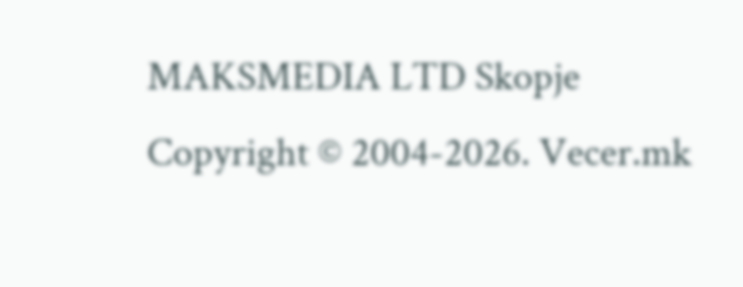MAKSMEDIA LTD Skopje Copyright © 2004-2026. Vecer.mk